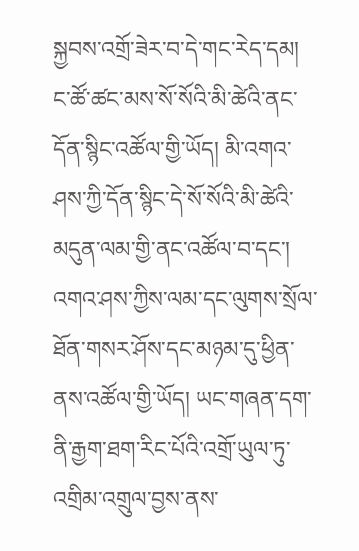སྐྱབས་འགྲོ་ཟེར་བ་དེ་གང་རེད་དམ།
ང་ཚོ་ཚང་མས་སོ་སོའི་མི་ཚེའི་ནང་དོན་སྙིང་འཚོལ་གྱི་ཡོད། མི་འགའ་ཤས་ཀྱི་དོན་སྙིང་དེ་སོ་སོའི་མི་ཚེའི་མདུན་ལམ་གྱི་ནང་འཚོལ་བ་དང་། འགའ་ཤས་ཀྱིས་ལམ་དང་ལུགས་སྲོལ་ཐོན་གསར་ཤོས་དང་མཉམ་དུ་ཕྱིན་ནས་འཚོལ་གྱི་ཡོད། ཡང་གཞན་དག་ནི་རྒྱག་ཐག་རིང་པོའི་འགྲོ་ཡུལ་ཏུ་འགྲིམ་འགྲུལ་བྱས་ནས་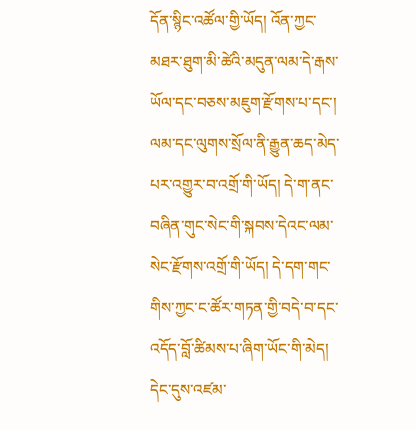དོན་སྙིང་འཚོལ་གྱི་ཡོད། འོན་ཀྱང་མཐར་ཐུག་མི་ཚེའི་མདུན་ལམ་དེ་རྒས་ཡོལ་དང་བཅས་མཇུག་རྫོགས་པ་དང་། ལམ་དང་ལུགས་སྲོལ་ནི་རྒྱུན་ཆད་མེད་པར་འགྱུར་བ་འགྲོ་གི་ཡོད། དེ་ག་ནང་བཞིན་གུང་སེང་གི་སྐབས་དེའང་ལམ་སེང་རྫོགས་འགྲོ་གི་ཡོད། དེ་དག་གང་གིས་ཀྱང་ང་ཚོར་གཏན་གྱི་བདེ་བ་དང་འདོད་བློ་ཚིམས་པ་ཞིག་ཡོང་གི་མེད། དེང་དུས་འཛམ་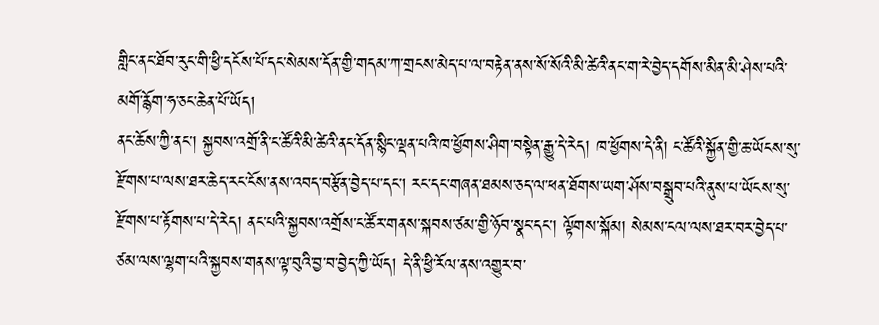གླིང་ནང་ཐོབ་རུང་གི་ཕྱི་དངོས་པོ་དང་སེམས་དོན་གྱི་གདམ་ཀ་གྲངས་མེད་པ་ལ་བརྟེན་ནས་སོ་སོའི་མི་ཚེའི་ནང་ག་རེ་བྱེད་དགོས་མིན་མི་ཤེས་པའི་མགོ་རྙོག་ཧ་ཅང་ཆེན་པོ་ཡོད།
ནང་ཆོས་ཀྱི་ནང་། སྐྱབས་འགྲོ་ནི་ང་ཚོའི་མི་ཚེའི་ནང་དོན་སྙིང་ལྡན་པའི་ཁ་ཕྱོགས་ཤིག་བསྟེན་རྒྱུ་དེ་རེད། ཁ་ཕྱོགས་དེ་ནི། ང་ཚོའི་སྐྱོན་གྱི་ཆ་ཡོངས་སུ་རྫོགས་པ་ལས་ཐར་ཆེད་རང་ངོས་ནས་འབད་བརྩོན་བྱེད་པ་དང་། རང་དང་གཞན་ཐམས་ཅད་ལ་ཕན་ཐོགས་ཡག་ཤོས་བསྒྲུབ་པའི་ནུས་པ་ཡོངས་སུ་རྫོགས་པ་རྟོགས་པ་དེ་རེད། ནང་པའི་སྐྱབས་འགྲོས་ང་ཚོར་གནས་སྐབས་ཙམ་གྱི་ཉོབ་སྣང་དང་། ལྟོགས་སྐོམ། སེམས་ངལ་ལས་ཐར་བར་བྱེད་པ་ཙམ་ལས་ལྷག་པའི་སྐྱབས་གནས་ལྟ་བུའི་བྱ་བ་བྱེད་ཀྱི་ཡོད། དེ་ནི་ཕྱི་རོལ་ནས་འགྱུར་བ་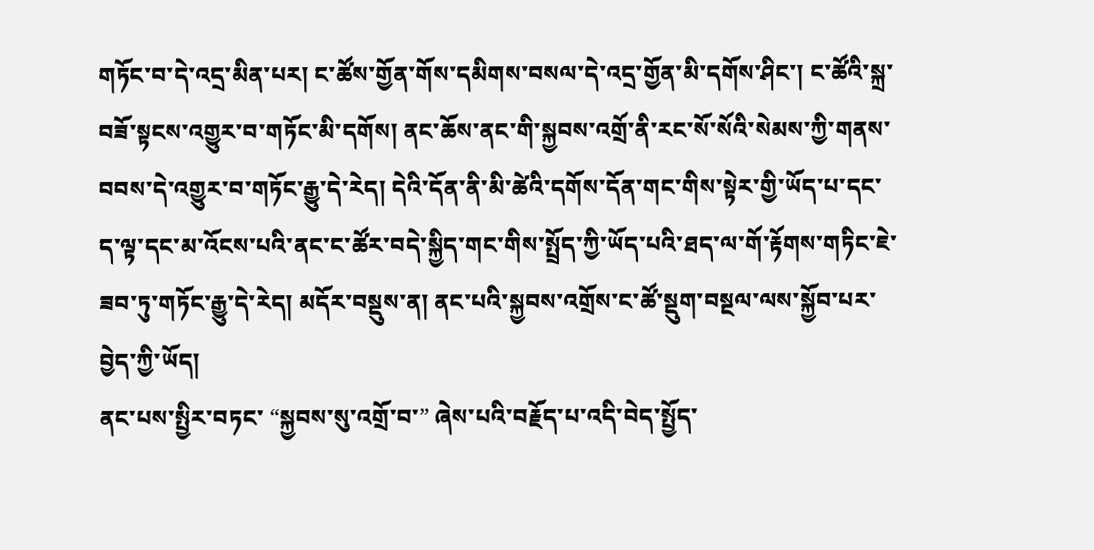གཏོང་བ་དེ་འདྲ་མིན་པར། ང་ཚོས་གྱོན་གོས་དམིགས་བསལ་དེ་འདྲ་གྱོན་མི་དགོས་ཤིང་། ང་ཚོའི་སྐྲ་བཟོ་སྟངས་འགྱུར་བ་གཏོང་མི་དགོས། ནང་ཆོས་ནང་གི་སྐྱབས་འགྲོ་ནི་རང་སོ་སོའི་སེམས་ཀྱི་གནས་བབས་དེ་འགྱུར་བ་གཏོང་རྒྱུ་དེ་རེད། དེའི་དོན་ནི་མི་ཚེའི་དགོས་དོན་གང་གིས་སྟེར་གྱི་ཡོད་པ་དང་ད་ལྟ་དང་མ་འོངས་པའི་ནང་ང་ཚོར་བདེ་སྐྱིད་གང་གིས་སྤྲོད་ཀྱི་ཡོད་པའི་ཐད་ལ་གོ་རྟོགས་གཏིང་ཇེ་ཟབ་ཏུ་གཏོང་རྒྱུ་དེ་རེད། མདོར་བསྡུས་ན། ནང་པའི་སྐྱབས་འགྲོས་ང་ཚོ་སྡུག་བསྔལ་ལས་སྐྱོབ་པར་བྱེད་ཀྱི་ཡོད།
ནང་པས་སྤྱིར་བཏང་ “སྐྱབས་སུ་འགྲོ་བ་” ཞེས་པའི་བརྗོད་པ་འདི་བེད་སྤྱོད་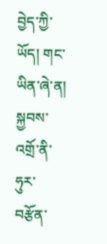བྱེད་ཀྱི་ཡོད། གང་ཡིན་ཞེ་ན། སྐྱབས་འགྲོ་ནི་ཧུར་བརྩོན་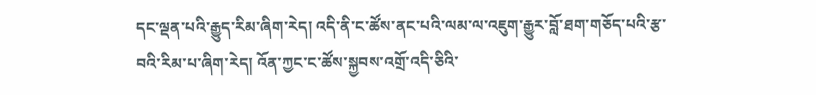དང་ལྡན་པའི་རྒྱུད་རིམ་ཞིག་རེད། འདི་ནི་ང་ཚོས་ནང་པའི་ལམ་ལ་འཇུག་རྒྱུར་བློ་ཐག་གཅོད་པའི་རྩ་བའི་རིམ་པ་ཞིག་རེད། འོན་ཀྱང་ང་ཚོས་སྐྱབས་འགྲོ་འདི་ཅིའི་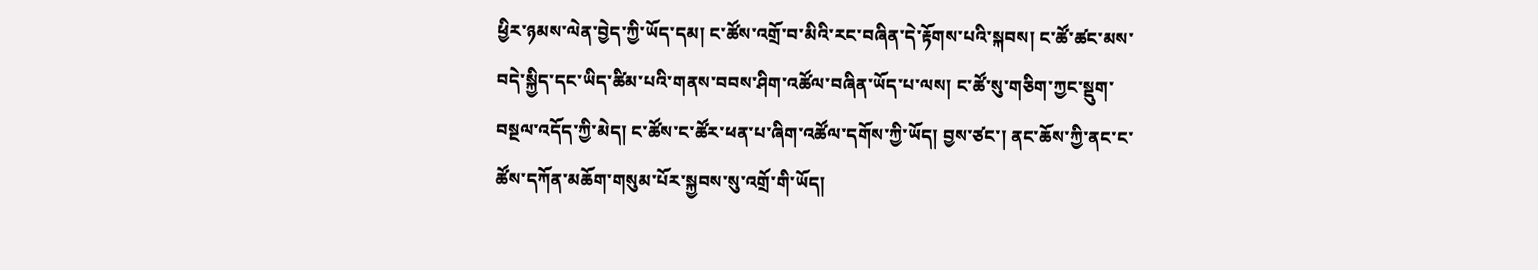ཕྱིར་ཉམས་ལེན་བྱེད་ཀྱི་ཡོད་དམ། ང་ཚོས་འགྲོ་བ་མིའི་རང་བཞིན་དེ་རྟོགས་པའི་སྐབས། ང་ཚོ་ཚང་མས་བདེ་སྐྱིད་དང་ཡིད་ཚིམ་པའི་གནས་བབས་ཤིག་འཚོལ་བཞིན་ཡོད་པ་ལས། ང་ཚོ་སུ་གཅིག་ཀྱང་སྡུག་བསྔལ་འདོད་ཀྱི་མེད། ང་ཚོས་ང་ཚོར་ཕན་པ་ཞིག་འཚོལ་དགོས་ཀྱི་ཡོད། བྱས་ཙང་། ནང་ཆོས་ཀྱི་ནང་ང་ཚོས་དཀོན་མཆོག་གསུམ་པོར་སྐྱབས་སུ་འགྲོ་གི་ཡོད།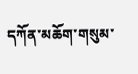དཀོན་མཆོག་གསུམ་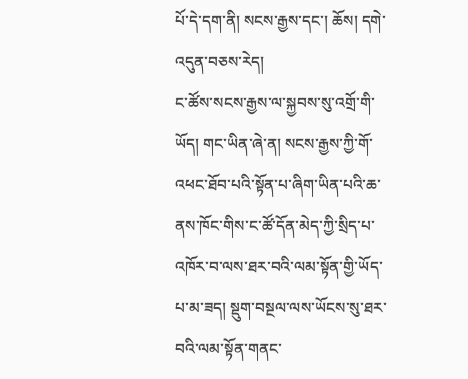པོ་དེ་དག་ནི། སངས་རྒྱས་དང་། ཆོས། དགེ་འདུན་བཅས་རེད།
ང་ཚོས་སངས་རྒྱས་ལ་སྐྱབས་སུ་འགྲོ་གི་ཡོད། གང་ཡིན་ཞེ་ན། སངས་རྒྱས་ཀྱི་གོ་འཕང་ཐོབ་པའི་སྟོན་པ་ཞིག་ཡིན་པའི་ཆ་ནས་ཁོང་གིས་ང་ཚོ་དོན་མེད་ཀྱི་སྲིད་པ་འཁོར་བ་ལས་ཐར་བའི་ལམ་སྟོན་གྱི་ཡོད་པ་མ་ཟད། སྡུག་བསྔལ་ལས་ཡོངས་སུ་ཐར་བའི་ལམ་སྟོན་གནང་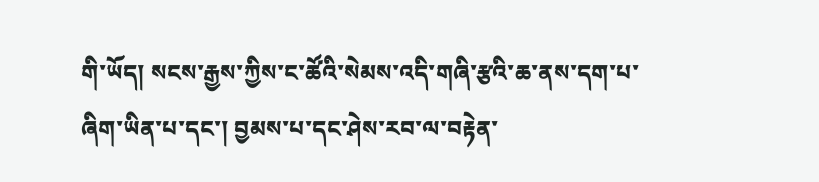གི་ཡོད། སངས་རྒྱས་ཀྱིས་ང་ཚོའི་སེམས་འདི་གཞི་རྩའི་ཆ་ནས་དག་པ་ཞིག་ཡིན་པ་དང་། བྱམས་པ་དང་ཤེས་རབ་ལ་བརྟེན་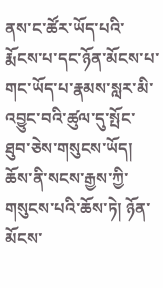ནས་ང་ཚོར་ཡོད་པའི་རྨོངས་པ་དང་ཉོན་མོངས་པ་གང་ཡོད་པ་རྣམས་སླར་མི་འབྱུང་བའི་ཚུལ་དུ་སྤོང་ཐུབ་ཅེས་གསུངས་ཡོད། ཆོས་ནི་སངས་རྒྱས་ཀྱི་གསུངས་པའི་ཆོས་ཏེ། ཉོན་མོངས་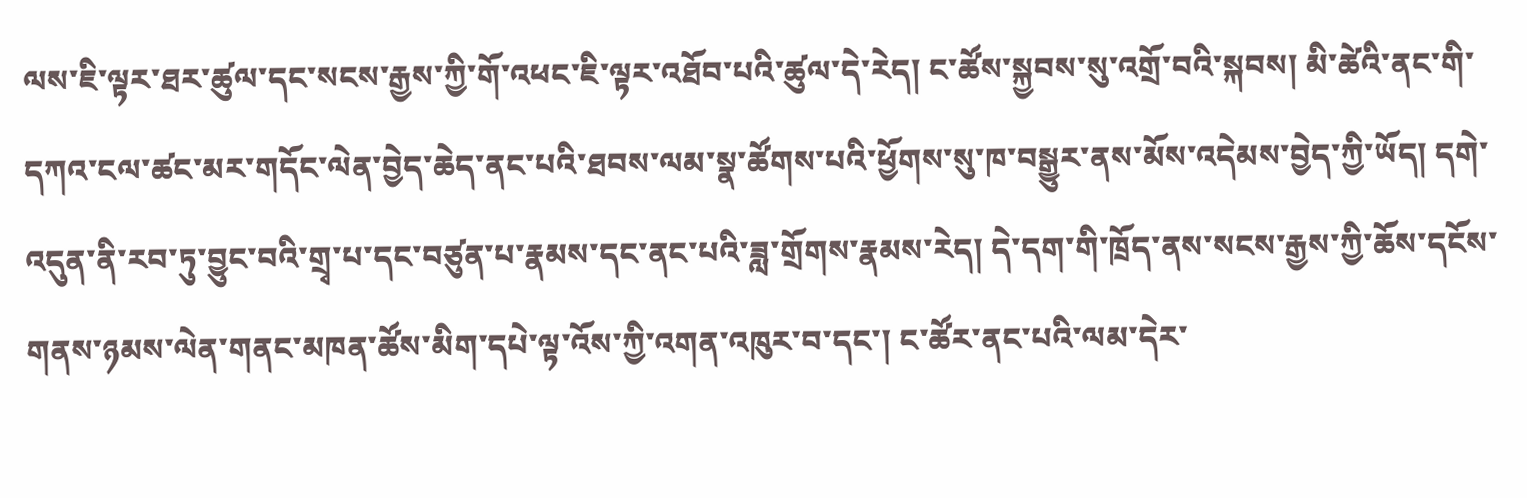ལས་ཇི་ལྟར་ཐར་ཚུལ་དང་སངས་རྒྱས་ཀྱི་གོ་འཕང་ཇི་ལྟར་འཐོབ་པའི་ཚུལ་དེ་རེད། ང་ཚོས་སྐྱབས་སུ་འགྲོ་བའི་སྐབས། མི་ཚེའི་ནང་གི་དཀའ་ངལ་ཚང་མར་གདོང་ལེན་བྱེད་ཆེད་ནང་པའི་ཐབས་ལམ་སྣ་ཚོགས་པའི་ཕྱོགས་སུ་ཁ་བསྒྱུར་ནས་མོས་འདེམས་བྱེད་ཀྱི་ཡོད། དགེ་འདུན་ནི་རབ་ཏུ་བྱུང་བའི་གྲྭ་པ་དང་བཙུན་པ་རྣམས་དང་ནང་པའི་ཟླ་གྲོགས་རྣམས་རེད། དེ་དག་གི་ཁྲོད་ནས་སངས་རྒྱས་ཀྱི་ཆོས་དངོས་གནས་ཉམས་ལེན་གནང་མཁན་ཚོས་མིག་དཔེ་ལྟ་འོས་ཀྱི་འགན་འཁུར་བ་དང་། ང་ཚོར་ནང་པའི་ལམ་དེར་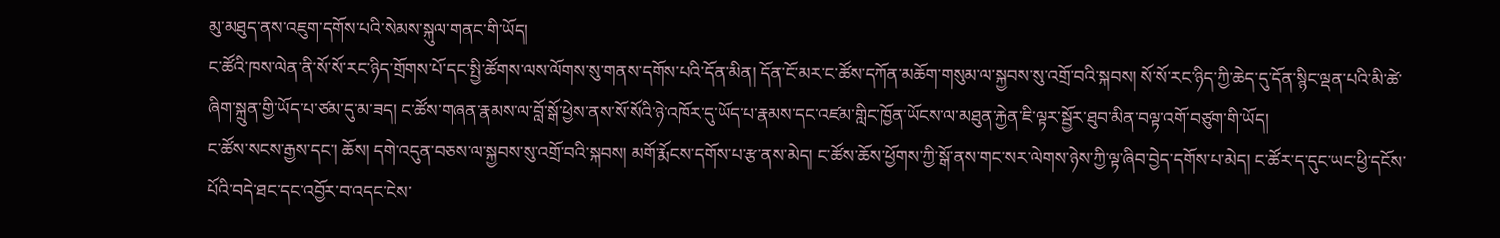མུ་མཐུད་ནས་འཇུག་དགོས་པའི་སེམས་སྐུལ་གནང་གི་ཡོད།
ང་ཚོའི་ཁས་ལེན་ནི་སོ་སོ་རང་ཉིད་གྲོགས་པོ་དང་སྤྱི་ཚོགས་ལས་ལོགས་སུ་གནས་དགོས་པའི་དོན་མིན། དོན་ངོ་མར་ང་ཚོས་དཀོན་མཆོག་གསུམ་ལ་སྐྱབས་སུ་འགྲོ་བའི་སྐབས། སོ་སོ་རང་ཉིད་ཀྱི་ཆེད་དུ་དོན་སྙིང་ལྡན་པའི་མི་ཚེ་ཞིག་སྐྲུན་གྱི་ཡོད་པ་ཙམ་དུ་མ་ཟད། ང་ཚོས་གཞན་རྣམས་ལ་བློ་སྒོ་ཕྱེས་ནས་སོ་སོའི་ཉེ་འཁོར་དུ་ཡོད་པ་རྣམས་དང་འཛམ་གླིང་ཁྱོན་ཡོངས་ལ་མཐུན་རྐྱེན་ཇི་ལྟར་སྦྱོར་ཐུབ་མིན་བལྟ་འགོ་བཙུག་གི་ཡོད།
ང་ཚོས་སངས་རྒྱས་དང་། ཆོས། དགེ་འདུན་བཅས་ལ་སྐྱབས་སུ་འགྲོ་བའི་སྐབས། མགོ་རྨོངས་དགོས་པ་རྩ་ནས་མེད། ང་ཚོས་ཆོས་ཕྱོགས་ཀྱི་སྒོ་ནས་གང་སར་ལེགས་ཉེས་ཀྱི་ལྟ་ཞིབ་བྱེད་དགོས་པ་མེད། ང་ཚོར་ད་དུང་ཡང་ཕྱི་དངོས་པོའི་བདེ་ཐང་དང་འབྱོར་བ་འདང་ངེས་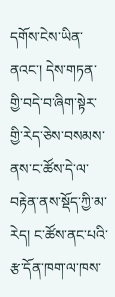དགོས་ངེས་ཡིན་ནའང་། དེས་གཏན་གྱི་བདེ་བ་ཞིག་སྟེར་གྱི་རེད་ཅེས་བསམས་ནས་ང་ཚོས་དེ་ལ་བརྟེན་ནས་སྡོད་ཀྱི་མ་རེད། ང་ཚོས་ནང་པའི་རྩ་དོན་ཁག་ལ་ཁས་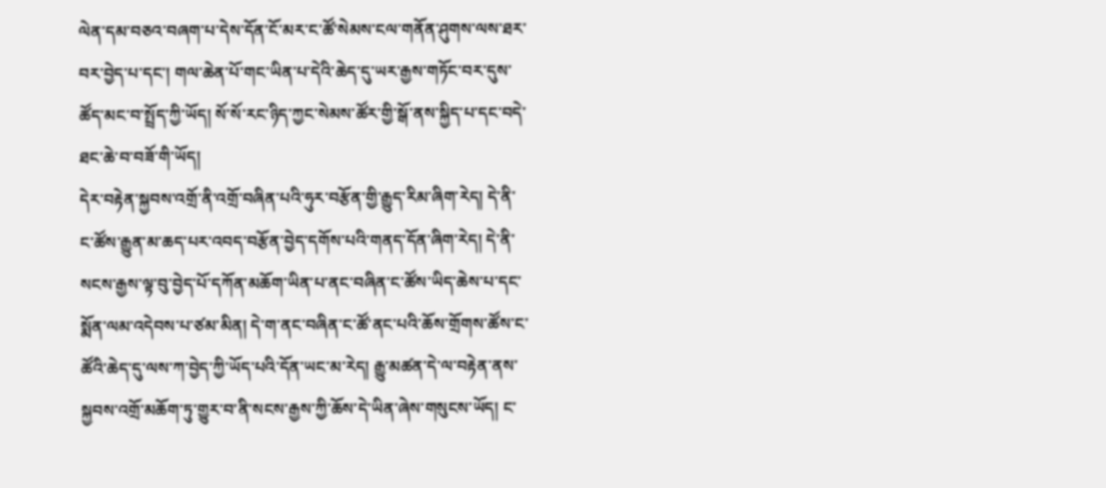ལེན་དམ་བཅའ་བཞག་པ་དེས་དོན་ངོ་མར་ང་ཚོ་སེམས་ངལ་གནོན་ཤུགས་ལས་ཐར་བར་བྱེད་པ་དང་། གལ་ཆེན་པོ་གང་ཡིན་པ་དེའི་ཆེད་དུ་ཡར་རྒྱས་གཏོང་བར་དུས་ཚོད་མང་བ་སྤྲོད་ཀྱི་ཡོད། སོ་སོ་རང་ཉིད་ཀྱང་སེམས་ཚོར་གྱི་སྒོ་ནས་སྐྱིད་པ་དང་བདེ་ཐང་ཆེ་བ་བཟོ་གི་ཡོད།
དེར་བརྟེན་སྐྱབས་འགྲོ་ནི་འགྲོ་བཞིན་པའི་ཧུར་བརྩོན་གྱི་རྒྱུད་རིམ་ཞིག་རེད། དེ་ནི་ང་ཚོས་རྒྱུན་མ་ཆད་པར་འབད་བརྩོན་བྱེད་དགོས་པའི་གནད་དོན་ཞིག་རེད། དེ་ནི་སངས་རྒྱས་ལྟ་བུ་བྱེད་པོ་དཀོན་མཆོག་ཡིན་པ་ནང་བཞིན་ང་ཚོས་ཡིད་ཆེས་པ་དང་སྨོན་ལམ་འདེབས་པ་ཙམ་མིན། དེ་ག་ནང་བཞིན་ང་ཚོ་ནང་པའི་ཆོས་གྲོགས་ཚོས་ང་ཚོའི་ཆེད་དུ་ལས་ཀ་བྱེད་ཀྱི་ཡོད་པའི་དོན་ཡང་མ་རེད། རྒྱུ་མཚན་དེ་ལ་བརྟེན་ནས་སྐྱབས་འགྲོ་མཆོག་ཏུ་གྱུར་བ་ནི་སངས་རྒྱས་ཀྱི་ཆོས་དེ་ཡིན་ཞེས་གསུངས་ཡོད། ང་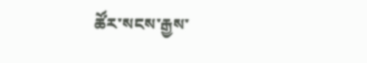ཚོར་སངས་རྒྱས་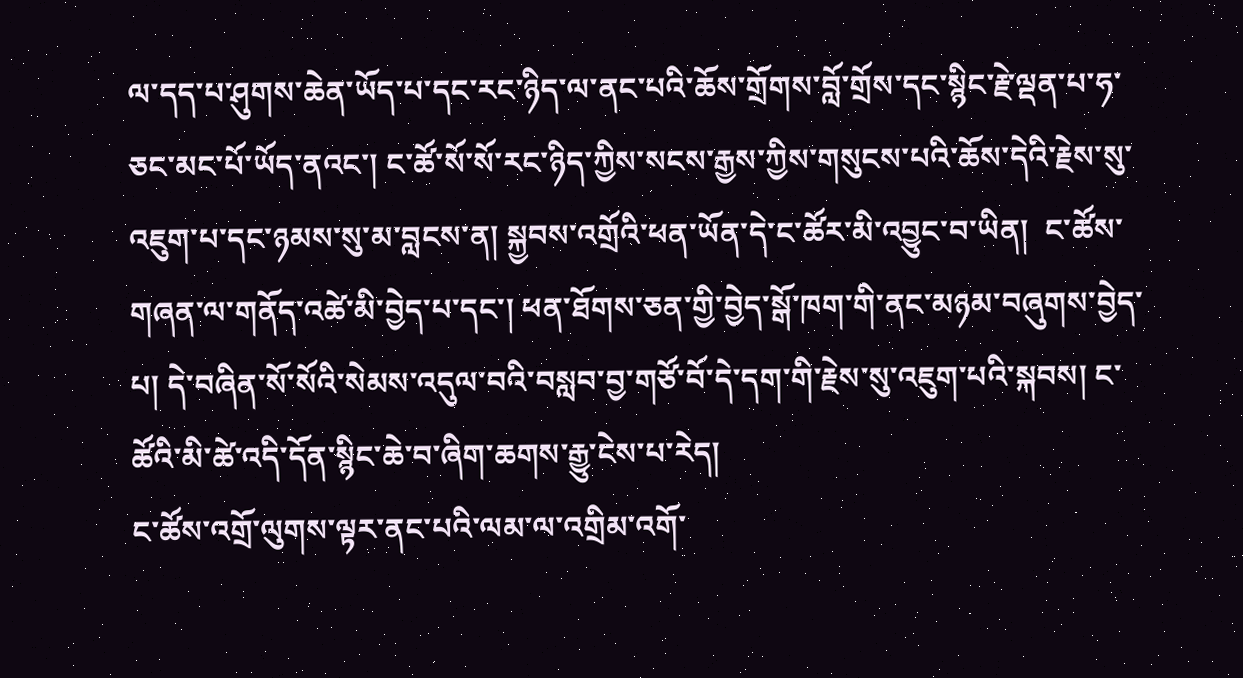ལ་དད་པ་ཤུགས་ཆེན་ཡོད་པ་དང་རང་ཉིད་ལ་ནང་པའི་ཆོས་གྲོགས་བློ་གྲོས་དང་སྙིང་རྗེ་ལྡན་པ་ཧ་ཅང་མང་པོ་ཡོད་ནའང་། ང་ཚོ་སོ་སོ་རང་ཉིད་ཀྱིས་སངས་རྒྱས་ཀྱིས་གསུངས་པའི་ཆོས་དེའི་རྗེས་སུ་འཇུག་པ་དང་ཉམས་སུ་མ་བླངས་ན། སྐྱབས་འགྲོའི་ཕན་ཡོན་དེ་ང་ཚོར་མི་འབྱུང་བ་ཡིན།  ང་ཚོས་གཞན་ལ་གནོད་འཚེ་མི་བྱེད་པ་དང་། ཕན་ཐོགས་ཅན་གྱི་བྱེད་སྒོ་ཁག་གི་ནང་མཉམ་བཞུགས་བྱེད་པ། དེ་བཞིན་སོ་སོའི་སེམས་འདུལ་བའི་བསླབ་བྱ་གཙོ་བོ་དེ་དག་གི་རྗེས་སུ་འཇུག་པའི་སྐབས། ང་ཚོའི་མི་ཚེ་འདི་དོན་སྙིང་ཆེ་བ་ཞིག་ཆགས་རྒྱུ་ངེས་པ་རེད།
ང་ཚོས་འགྲོ་ལུགས་ལྟར་ནང་པའི་ལམ་ལ་འགྲིམ་འགོ་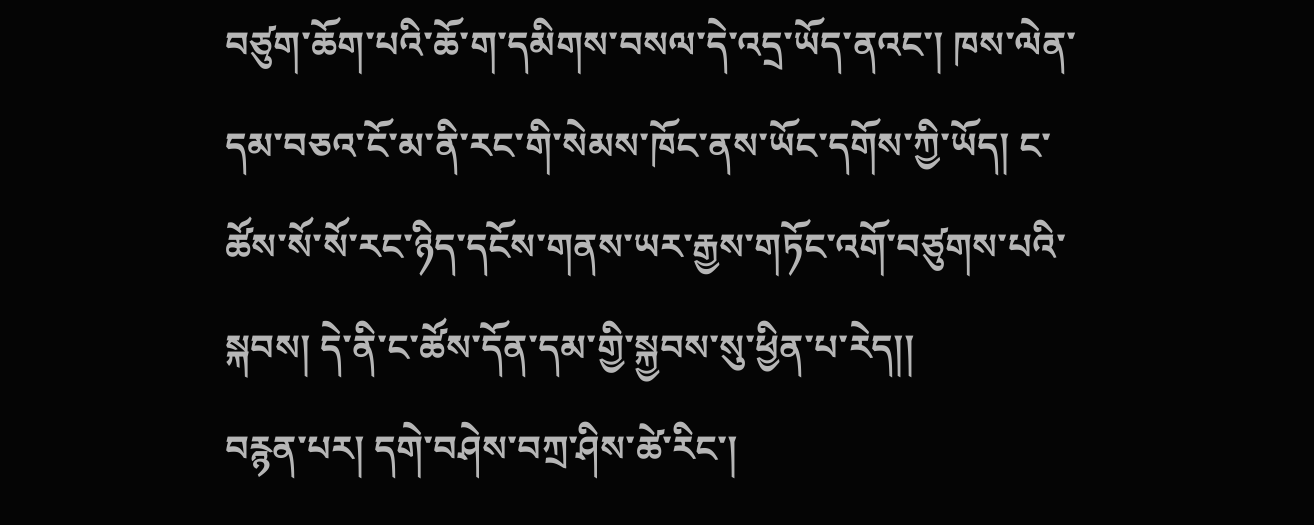བཙུག་ཆོག་པའི་ཆོ་ག་དམིགས་བསལ་དེ་འདྲ་ཡོད་ནའང་། ཁས་ལེན་དམ་བཅའ་ངོ་མ་ནི་རང་གི་སེམས་ཁོང་ནས་ཡོང་དགོས་ཀྱི་ཡོད། ང་ཚོས་སོ་སོ་རང་ཉིད་དངོས་གནས་ཡར་རྒྱས་གཏོང་འགོ་བཙུགས་པའི་སྐབས། དེ་ནི་ང་ཚོས་དོན་དམ་གྱི་སྐྱབས་སུ་ཕྱིན་པ་རེད།།
བརྙན་པར། དགེ་བཤེས་བཀྲ་ཤིས་ཚེ་རིང་།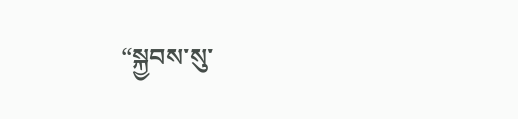“སྐྱབས་སུ་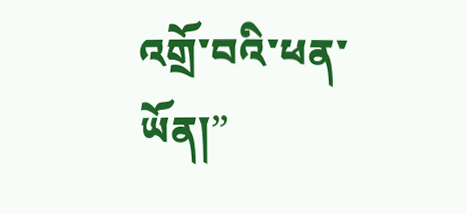འགྲོ་བའི་ཕན་ཡོན།”